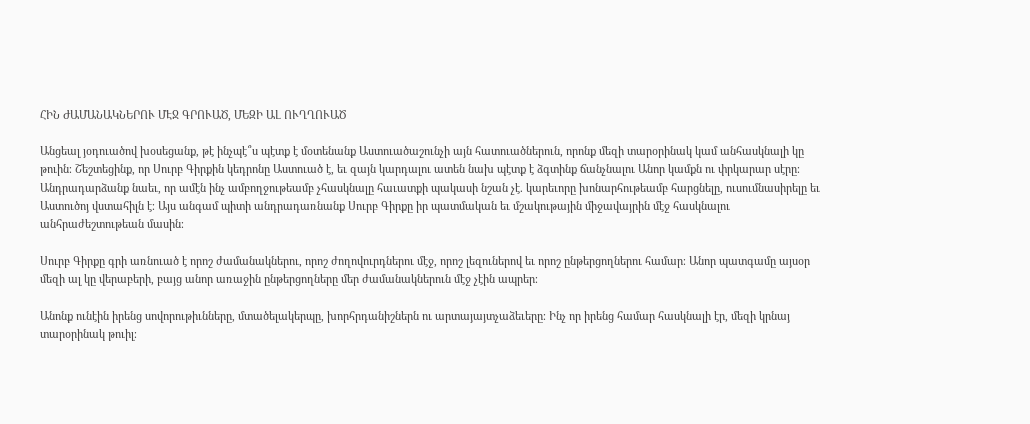ՀԻՆ ԺԱՄԱՆԱԿՆԵՐՈՒ ՄԷՋ ԳՐՈՒԱԾ, ՄԵԶԻ ԱԼ ՈՒՂՂՈՒԱԾ

Անցեալ յօդուածով խօսեցանք, թէ ինչպէ՞ս պէտք է մօտենանք Աստուածաշունչի այն հատուածներուն, որոնք մեզի տարօրինակ կամ անհասկնալի կը թուին։ Շեշտեցինք, որ Սուրբ Գիրքին կեդրոնը Աստուած է, եւ զայն կարդալու ատեն նախ պէտք է ձգտինք ճանչնալու Անոր կամքն ու փրկարար սէրը։ Անդրադարձանք նաեւ, որ ամէն ինչ ամբողջութեամբ չհասկնալը հաւատքի պակասի նշան չէ. կարեւորը խոնարհութեամբ հարցնելը, ուսումնասիրելը եւ Աստուծոյ վստահիլն է։ Այս անգամ պիտի անդրադառնանք Սուրբ Գիրքը իր պատմական եւ մշակութային միջավայրին մէջ հասկնալու անհրաժեշտութեան մասին։

Սուրբ Գիրքը գրի առնուած է որոշ ժամանակներու, որոշ ժողովուրդներու մէջ, որոշ լեզուներով եւ որոշ ընթերցողներու համար։ Անոր պատգամը այսօր մեզի ալ կը վերաբերի, բայց անոր առաջին ընթերցողները մեր ժամանակներուն մէջ չէին ապրեր։

Անոնք ունէին իրենց սովորութիւնները, մտածելակերպը, խորհրդանիշներն ու արտայայտչաձեւերը։ Ինչ որ իրենց համար հասկնալի էր, մեզի կրնայ տարօրինակ թուիլ։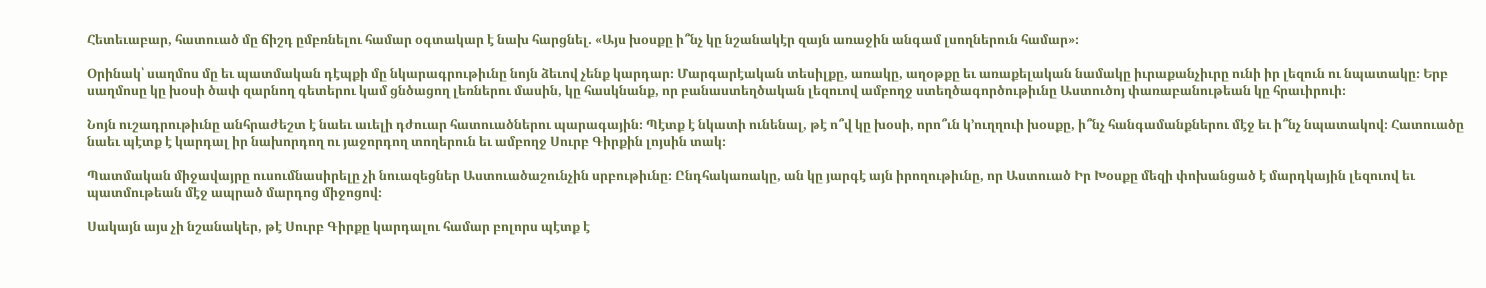Հետեւաբար, հատուած մը ճիշդ ըմբռնելու համար օգտակար է նախ հարցնել. «Այս խօսքը ի՞նչ կը նշանակէր զայն առաջին անգամ լսողներուն համար»։

Օրինակ՝ սաղմոս մը եւ պատմական դէպքի մը նկարագրութիւնը նոյն ձեւով չենք կարդար։ Մարգարէական տեսիլքը, առակը, աղօթքը եւ առաքելական նամակը իւրաքանչիւրը ունի իր լեզուն ու նպատակը։ Երբ սաղմոսը կը խօսի ծափ զարնող գետերու կամ ցնծացող լեռներու մասին, կը հասկնանք, որ բանաստեղծական լեզուով ամբողջ ստեղծագործութիւնը Աստուծոյ փառաբանութեան կը հրաւիրուի։

Նոյն ուշադրութիւնը անհրաժեշտ է նաեւ աւելի դժուար հատուածներու պարագային։ Պէտք է նկատի ունենալ, թէ ո՞վ կը խօսի, որո՞ւն կ’ուղղուի խօսքը, ի՞նչ հանգամանքներու մէջ եւ ի՞նչ նպատակով։ Հատուածը նաեւ պէտք է կարդալ իր նախորդող ու յաջորդող տողերուն եւ ամբողջ Սուրբ Գիրքին լոյսին տակ։

Պատմական միջավայրը ուսումնասիրելը չի նուազեցներ Աստուածաշունչին սրբութիւնը։ Ընդհակառակը, ան կը յարգէ այն իրողութիւնը, որ Աստուած Իր Խօսքը մեզի փոխանցած է մարդկային լեզուով եւ պատմութեան մէջ ապրած մարդոց միջոցով։

Սակայն այս չի նշանակեր, թէ Սուրբ Գիրքը կարդալու համար բոլորս պէտք է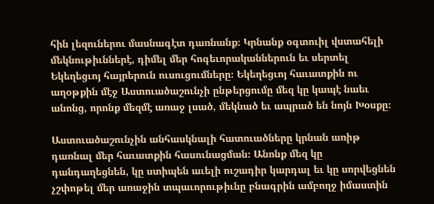հին լեզուներու մասնագէտ դառնանք։ Կրնանք օգտուիլ վստահելի մեկնութիւններէ, դիմել մեր հոգեւորականներուն եւ սերտել Եկեղեցւոյ հայրերուն ուսուցումները։ Եկեղեցւոյ հաւատքին ու աղօթքին մէջ Աստուածաշունչի ընթերցումը մեզ կը կապէ նաեւ անոնց, որոնք մեզմէ առաջ լսած, մեկնած եւ ապրած են նոյն Խօսքը։

Աստուածաշունչին անհասկնալի հատուածները կրնան առիթ դառնալ մեր հաւատքին հասունացման։ Անոնք մեզ կը դանդաղեցնեն, կը ստիպեն աւելի ուշադիր կարդալ եւ կը սորվեցնեն չշփոթել մեր առաջին տպաւորութիւնը բնագրին ամբողջ իմաստին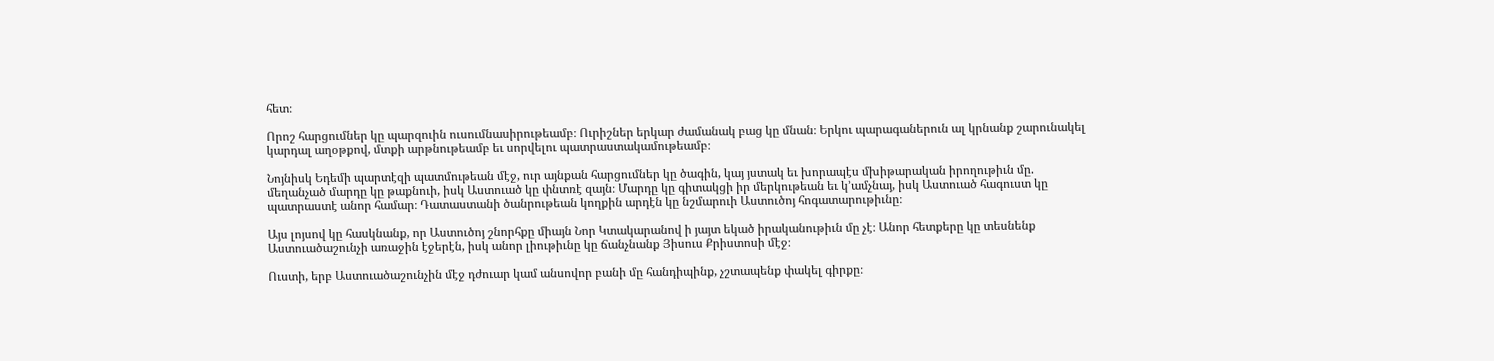հետ։

Որոշ հարցումներ կը պարզուին ուսումնասիրութեամբ։ Ուրիշներ երկար ժամանակ բաց կը մնան։ Երկու պարագաներուն ալ կրնանք շարունակել կարդալ աղօթքով, մտքի արթնութեամբ եւ սորվելու պատրաստակամութեամբ։

Նոյնիսկ Եդեմի պարտէզի պատմութեան մէջ, ուր այնքան հարցումներ կը ծագին, կայ յստակ եւ խորապէս մխիթարական իրողութիւն մը. մեղանչած մարդը կը թաքնուի, իսկ Աստուած կը փնտռէ զայն։ Մարդը կը գիտակցի իր մերկութեան եւ կ’ամչնայ, իսկ Աստուած հագուստ կը պատրաստէ անոր համար։ Դատաստանի ծանրութեան կողքին արդէն կը նշմարուի Աստուծոյ հոգատարութիւնը։

Այս լոյսով կը հասկնանք, որ Աստուծոյ շնորհքը միայն Նոր Կտակարանով ի յայտ եկած իրականութիւն մը չէ։ Անոր հետքերը կը տեսնենք Աստուածաշունչի առաջին էջերէն, իսկ անոր լիութիւնը կը ճանչնանք Յիսուս Քրիստոսի մէջ։

Ուստի, երբ Աստուածաշունչին մէջ դժուար կամ անսովոր բանի մը հանդիպինք, չշտապենք փակել գիրքը։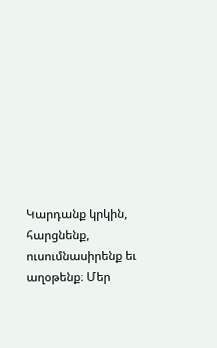Կարդանք կրկին, հարցնենք, ուսումնասիրենք եւ աղօթենք։ Մեր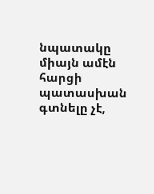նպատակը միայն ամէն հարցի պատասխան գտնելը չէ,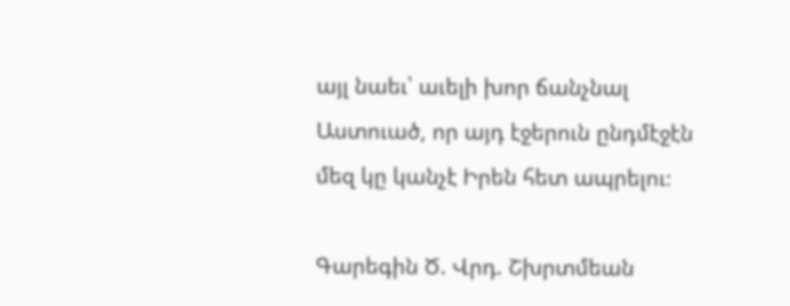այլ նաեւ՝ աւելի խոր ճանչնալ Աստուած, որ այդ էջերուն ընդմէջէն մեզ կը կանչէ Իրեն հետ ապրելու։

Գարեգին Ծ. Վրդ. Շխրտմեան